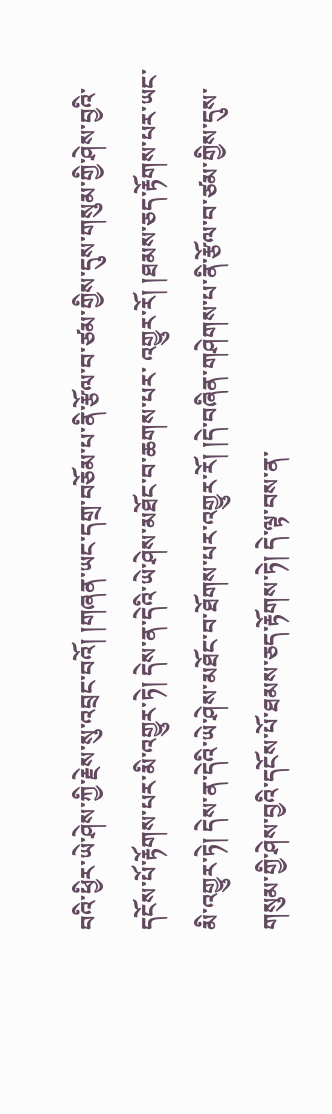བའི་ཕྱིར་ཡེ་ཤེས་ཀྱི་རྗེས་སུ་འབྲང་བའོ། །གཞན་ཡང་དགྲ་བཅོམ་པ་ནི་རྩོལ་བ་ཙམ་གྱིས་དུས་གསུམ་གྱི་ཤེས་བྱའི་དངོས་པོ་རྟོགས་པར་མི་འགྱུར་ཏེ། དེས་ན་དེའི་ཡེ་ཤེས་མཐོང་བ་ཆགས་པར་ འགྱུར་རོ། །ཐམས་ཅད་རྟོགས་པར་ཡང་མི་འགྱུར་ཏེ། དེས་ན་དེའི་ཡེ་ཤེས་མཐོང་བ་ཐོགས་པར་འགྱུར་རོ། །དེ་བཞིན་གཤེགས་པ་ནི་རྩོལ་བ་ཙམ་གྱིས་དུས་གསུམ་གྱི་ཤེས་བྱའི་དངོས་པོ་ཐམས་ཅད་རྟོགས་ཏེ། དེ་ལྟ་བས་ན་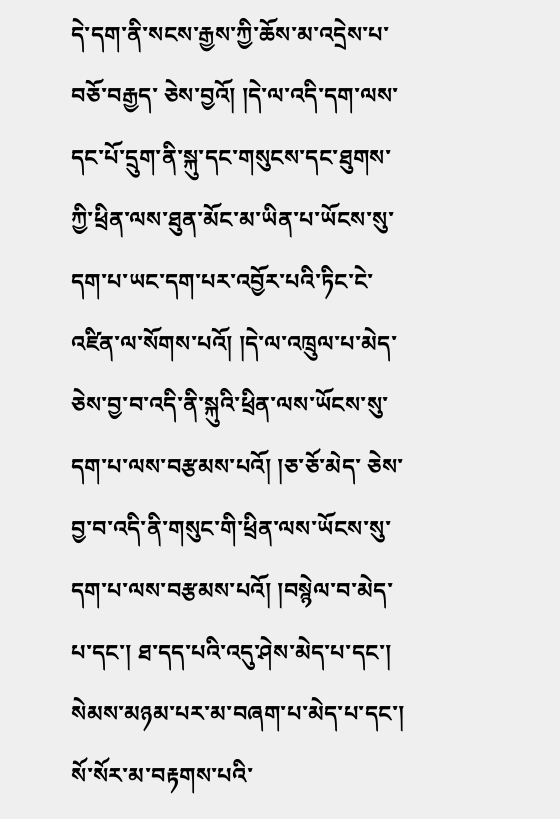དེ་དག་ནི་སངས་རྒྱས་ཀྱི་ཆོས་མ་འདྲེས་པ་བཅོ་བརྒྱད་ ཅེས་བྱའོ། །དེ་ལ་འདི་དག་ལས་དང་པོ་དྲུག་ནི་སྐུ་དང་གསུངས་དང་ཐུགས་ཀྱི་ཕྲིན་ལས་ཐུན་མོང་མ་ཡིན་པ་ཡོངས་སུ་དག་པ་ཡང་དག་པར་འབྱོར་པའི་ཏིང་ངེ་འཛིན་ལ་སོགས་པའོ། །དེ་ལ་འཁྲུལ་པ་མེད་ཅེས་བྱ་བ་འདི་ནི་སྐུའི་ཕྲིན་ལས་ཡོངས་སུ་དག་པ་ལས་བརྩམས་པའོ། །ཅ་ཅོ་མེད་ ཅེས་བྱ་བ་འདི་ནི་གསུང་གི་ཕྲིན་ལས་ཡོངས་སུ་དག་པ་ལས་བརྩམས་པའོ། །བསྙེལ་བ་མེད་པ་དང་། ཐ་དད་པའི་འདུ་ཤེས་མེད་པ་དང་། སེམས་མཉམ་པར་མ་བཞག་པ་མེད་པ་དང་། སོ་སོར་མ་བརྟགས་པའི་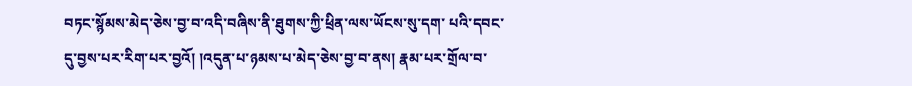བཏང་སྙོམས་མེད་ཅེས་བྱ་བ་འདི་བཞིས་ནི་ཐུགས་ཀྱི་ཕྲིན་ལས་ཡོངས་སུ་དག་ པའི་དབང་དུ་བྱས་པར་རིག་པར་བྱའོ། །འདུན་པ་ཉམས་པ་མེད་ཅེས་བྱ་བ་ནས། རྣམ་པར་གྲོལ་བ་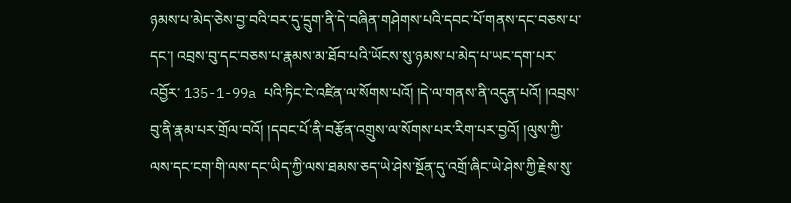ཉམས་པ་མེད་ཅེས་བྱ་བའི་བར་དུ་དྲུག་ནི་དེ་བཞིན་གཤེགས་པའི་དབང་པོ་གནས་དང་བཅས་པ་དང་། འབྲས་བུ་དང་བཅས་པ་རྣམས་མ་ཐོབ་པའི་ཡོངས་སུ་ཉམས་པ་མེད་པ་ཡང་དག་པར་འབྱོར་ 135-1-99a པའི་ཏིང་ངེ་འཛིན་ལ་སོགས་པའོ། །དེ་ལ་གནས་ནི་འདུན་པའོ། །འབྲས་བུ་ནི་རྣམ་པར་གྲོལ་བའོ། །དབང་པོ་ནི་བརྩོན་འགྲུས་ལ་སོགས་པར་རིག་པར་བྱའོ། །ལུས་ཀྱི་ལས་དང་ངག་གི་ལས་དང་ཡིད་ཀྱི་ལས་ཐམས་ཅད་ཡེ་ཤེས་སྔོན་དུ་འགྲོ་ཞིང་ཡེ་ཤེས་ཀྱི་རྗེས་སུ་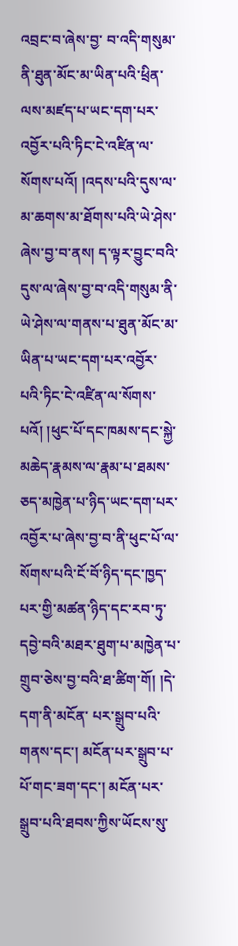འབྲང་བ་ཞེས་བྱ་ བ་འདི་གསུམ་ནི་ཐུན་མོང་མ་ཡིན་པའི་ཕྲིན་ལས་མཛད་པ་ཡང་དག་པར་འབྱོར་པའི་ཏིང་ངེ་འཛིན་ལ་སོགས་པའོ། །འདས་པའི་དུས་ལ་མ་ཆགས་མ་ཐོགས་པའི་ཡེ་ཤེས་ཞེས་བྱ་བ་ནས། ད་ལྟར་བྱུང་བའི་དུས་ལ་ཞེས་བྱ་བ་འདི་གསུམ་ནི་ཡེ་ཤེས་ལ་གནས་པ་ཐུན་མོང་མ་ཡིན་པ་ཡང་དག་པར་འབྱོར་ པའི་ཏིང་ངེ་འཛིན་ལ་སོགས་པའོ། །ཕུང་པོ་དང་ཁམས་དང་སྐྱེ་མཆེད་རྣམས་ལ་རྣམ་པ་ཐམས་ཅད་མཁྱེན་པ་ཉིད་ཡང་དག་པར་འབྱོར་པ་ཞེས་བྱ་བ་ནི་ཕུང་པོ་ལ་སོགས་པའི་ངོ་བོ་ཉིད་དང་ཁྱད་པར་གྱི་མཚན་ཉིད་དང་རབ་ཏུ་དབྱེ་བའི་མཐར་ཐུག་པ་མཁྱེན་པ་གྲུབ་ཅེས་བྱ་བའི་ཐ་ཚིག་གོ། །དེ་དག་ནི་མངོན་ པར་སྒྲུབ་པའི་གནས་དང་། མངོན་པར་སྒྲུབ་པ་པོ་གང་ཟག་དང་། མངོན་པར་སྒྲུབ་པའི་ཐབས་ཀྱིས་ཡོངས་སུ་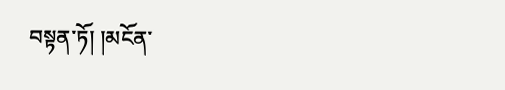བསྟན་ཏོ། །མངོན་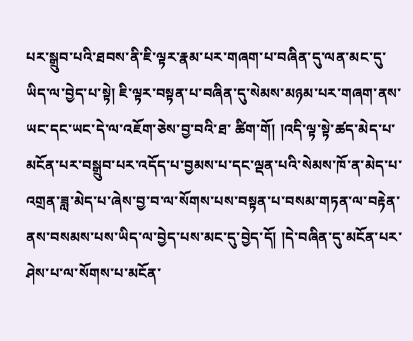པར་སྒྲུབ་པའི་ཐབས་ནི་ཇི་ལྟར་རྣམ་པར་གཞག་པ་བཞིན་དུ་ལན་མང་དུ་ཡིད་ལ་བྱེད་པ་སྟེ། ཇི་ལྟར་བསྟན་པ་བཞིན་དུ་སེམས་མཉམ་པར་གཞག་ནས་ཡང་དང་ཡང་དེ་ལ་འཇོག་ཅེས་བྱ་བའི་ཐ་ ཚིག་གོ། །འདི་ལྟ་སྟེ་ཚད་མེད་པ་མངོན་པར་བསྒྲུབ་པར་འདོད་པ་བྱམས་པ་དང་ལྡན་པའི་སེམས་ཁོ་ན་མེད་པ་འགྲན་ཟླ་མེད་པ་ཞེས་བྱ་བ་ལ་སོགས་པས་བསྟན་པ་བསམ་གཏན་ལ་བརྟེན་ནས་བསམས་པས་ཡིད་ལ་བྱེད་པས་མང་དུ་བྱེད་དོ། །དེ་བཞིན་དུ་མངོན་པར་ཤེས་པ་ལ་སོགས་པ་མངོན་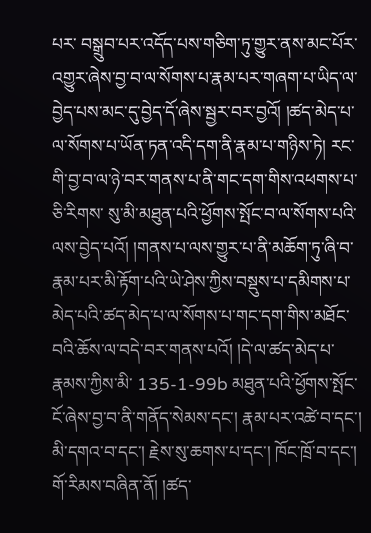པར་ བསྒྲུབ་པར་འདོད་པས་གཅིག་ཏུ་གྱུར་ནས་མང་པོར་འགྱུར་ཞེས་བྱ་བ་ལ་སོགས་པ་རྣམ་པར་གཞག་པ་ཡིད་ལ་བྱེད་པས་མང་དུ་བྱེད་དོ་ཞེས་སྦྱར་བར་བྱའོ། །ཚད་མེད་པ་ལ་སོགས་པ་ཡོན་ཏན་འདི་དག་ནི་རྣམ་པ་གཉིས་ཏེ། རང་གི་བྱ་བ་ལ་ཉེ་བར་གནས་པ་ནི་གང་དག་གིས་འཕགས་པ་ཅི་རིགས་ སུ་མི་མཐུན་པའི་ཕྱོགས་སྤོང་བ་ལ་སོགས་པའི་ལས་བྱེད་པའོ། །གནས་པ་ལས་གྱུར་པ་ནི་མཆོག་ཏུ་ཞི་བ་རྣམ་པར་མི་རྟོག་པའི་ཡེ་ཤེས་ཀྱིས་བསྡུས་པ་དམིགས་པ་མེད་པའི་ཚད་མེད་པ་ལ་སོགས་པ་གང་དག་གིས་མཐོང་བའི་ཆོས་ལ་བདེ་བར་གནས་པའོ། །དེ་ལ་ཚད་མེད་པ་རྣམས་ཀྱིས་མི་ 135-1-99b མཐུན་པའི་ཕྱོགས་སྤོང་ངོ་ཞེས་བྱ་བ་ནི་གནོད་སེམས་དང་། རྣམ་པར་འཚེ་བ་དང་། མི་དགའ་བ་དང་། རྗེས་སུ་ཆགས་པ་དང་། ཁོང་ཁྲོ་བ་དང་། གོ་རིམས་བཞིན་ནོ། །ཚད་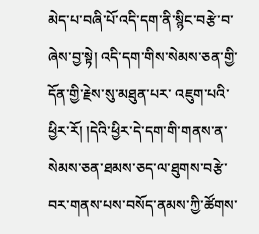མེད་པ་བཞི་པོ་འདི་དག་ནི་སྙིང་བརྩེ་བ་ཞེས་བྱ་སྟེ། འདི་དག་གིས་སེམས་ཅན་གྱི་དོན་གྱི་རྗེས་སུ་མཐུན་པར་ འཇུག་པའི་ཕྱིར་རོ། །དེའི་ཕྱིར་དེ་དག་གི་གནས་ན་སེམས་ཅན་ཐམས་ཅད་ལ་ཐུགས་བརྩེ་བར་གནས་པས་བསོད་ནམས་ཀྱི་ཚོགས་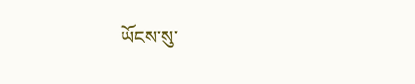ཡོངས་སུ་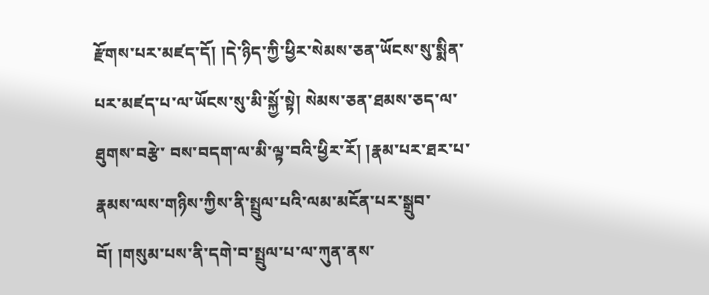རྫོགས་པར་མཛད་དོ། །དེ་ཉིད་ཀྱི་ཕྱིར་སེམས་ཅན་ཡོངས་སུ་སྨིན་པར་མཛད་པ་ལ་ཡོངས་སུ་མི་སྐྱོ་སྟེ། སེམས་ཅན་ཐམས་ཅད་ལ་ཐུགས་བརྩེ་ བས་བདག་ལ་མི་ལྟ་བའི་ཕྱིར་རོ། །རྣམ་པར་ཐར་པ་རྣམས་ལས་གཉིས་ཀྱིས་ནི་སྤྲུལ་པའི་ལམ་མངོན་པར་སྒྲུབ་བོ། །གསུམ་པས་ནི་དགེ་བ་སྤྲུལ་པ་ལ་ཀུན་ནས་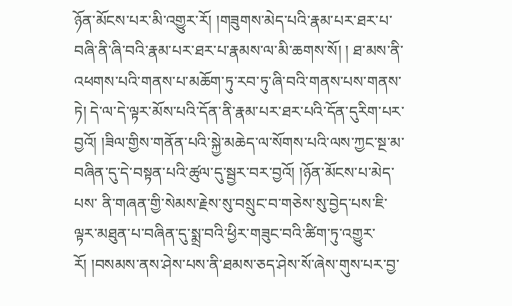ཉོན་མོངས་པར་མི་འགྱུར་རོ། །གཟུགས་མེད་པའི་རྣམ་པར་ཐར་པ་བཞི་ནི་ཞི་བའི་རྣམ་པར་ཐར་པ་རྣམས་ལ་མི་ཆགས་སོ། ། ཐ་མས་ནི་འཕགས་པའི་གནས་པ་མཆོག་ཏུ་རབ་ཏུ་ཞི་བའི་གནས་པས་གནས་ཏེ། དེ་ལ་དེ་ལྟར་མོས་པའི་དོན་ནི་རྣམ་པར་ཐར་པའི་དོན་དུརིག་པར་བྱའོ། །ཟིལ་གྱིས་གནོན་པའི་སྐྱེ་མཆེད་ལ་སོགས་པའི་ལས་ཀྱང་སྔ་མ་བཞིན་དུ་དེ་བསྟན་པའི་ཚུལ་དུ་སྦྱར་བར་བྱའོ། །ཉོན་མོངས་པ་མེད་པས་ ནི་གཞན་གྱི་སེམས་རྗེས་སུ་བསྲུང་བ་གཅེས་སུ་བྱེད་པས་ཇི་ལྟར་མཐུན་པ་བཞིན་དུ་སྨྲ་བའི་ཕྱིར་གཟུང་བའི་ཚིག་ཏུ་འགྱུར་རོ། །བསམས་ནས་ཤེས་པས་ནི་ཐམས་ཅད་ཤེས་སོ་ཞེས་གུས་པར་བྱ་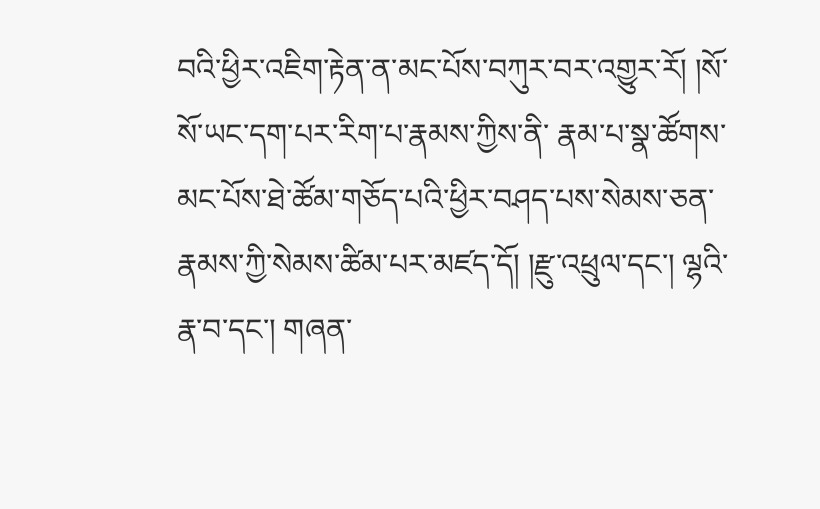བའི་ཕྱིར་འཇིག་རྟེན་ན་མང་པོས་བཀུར་བར་འགྱུར་རོ། །སོ་སོ་ཡང་དག་པར་རིག་པ་རྣམས་ཀྱིས་ནི་ རྣམ་པ་སྣ་ཚོགས་མང་པོས་ཐེ་ཚོམ་གཅོད་པའི་ཕྱིར་བཤད་པས་སེམས་ཅན་རྣམས་ཀྱི་སེམས་ཚིམ་པར་མཛད་དོ། །རྫུ་འཕྲུལ་དང་། ལྷའི་རྣ་བ་དང་། གཞན་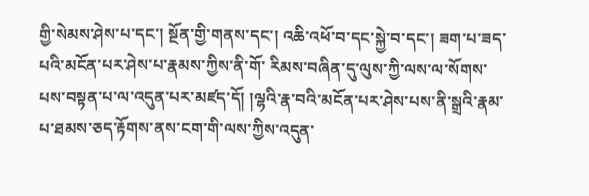གྱི་སེམས་ཤེས་པ་དང་། སྔོན་གྱི་གནས་དང་། འཆི་འཕོ་བ་དང་སྐྱེ་བ་དང་། ཟག་པ་ཟད་པའི་མངོན་པར་ཤེས་པ་རྣམས་ཀྱིས་ནི་གོ་ རིམས་བཞིན་དུ་ལུས་ཀྱི་ལས་ལ་སོགས་པས་བསྟན་པ་ལ་འདུན་པར་མཛད་དོ། །ལྷའི་རྣ་བའི་མངོན་པར་ཤེས་པས་ནི་སྒྲའི་རྣམ་པ་ཐམས་ཅད་རྟོགས་ནས་ངག་གི་ལས་ཀྱིས་འདུན་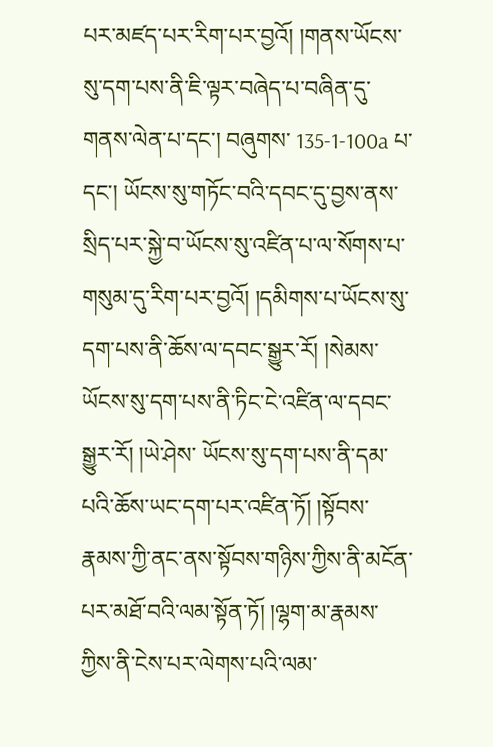པར་མཛད་པར་རིག་པར་བྱའོ། །གནས་ཡོངས་སུ་དག་པས་ནི་ཇི་ལྟར་བཞེད་པ་བཞིན་དུ་གནས་ལེན་པ་དང་། བཞུགས་ 135-1-100a པ་དང་། ཡོངས་སུ་གཏོང་བའི་དབང་དུ་བྱས་ནས་སྲིད་པར་སྐྱེ་བ་ཡོངས་སུ་འཛིན་པ་ལ་སོགས་པ་གསུམ་དུ་རིག་པར་བྱའོ། །དམིགས་པ་ཡོངས་སུ་དག་པས་ནི་ཆོས་ལ་དབང་སྒྱུར་རོ། །སེམས་ཡོངས་སུ་དག་པས་ནི་ཏིང་ངེ་འཛིན་ལ་དབང་སྒྱུར་རོ། །ཡེ་ཤེས་ ཡོངས་སུ་དག་པས་ནི་དམ་པའི་ཆོས་ཡང་དག་པར་འཛིན་ཏོ། །སྟོབས་རྣམས་ཀྱི་ནང་ནས་སྟོབས་གཉིས་ཀྱིས་ནི་མངོན་པར་མཐོ་བའི་ལམ་སྟོན་ཏོ། །ལྷག་མ་རྣམས་ཀྱིས་ནི་ངེས་པར་ལེགས་པའི་ལམ་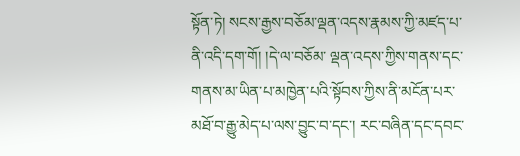སྟོན་ཏེ། སངས་རྒྱས་བཅོམ་ལྡན་འདས་རྣམས་ཀྱི་མཛད་པ་ནི་འདི་དག་གོ། །དེ་ལ་བཅོམ་ ལྡན་འདས་ཀྱིས་གནས་དང་གནས་མ་ཡིན་པ་མཁྱེན་པའི་སྟོབས་ཀྱིས་ནི་མངོན་པར་མཐོ་བ་རྒྱུ་མེད་པ་ལས་བྱུང་བ་དང་། རང་བཞིན་དང་དབང་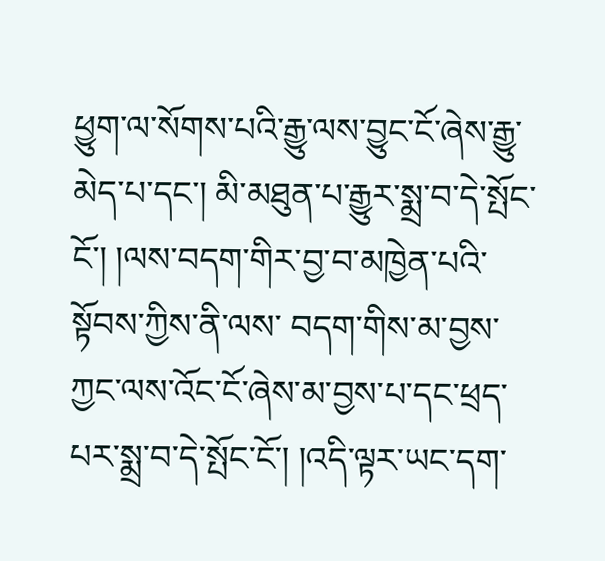ཕྱུག་ལ་སོགས་པའི་རྒྱུ་ལས་བྱུང་ངོ་ཞེས་རྒྱུ་མེད་པ་དང་། མི་མཐུན་པ་རྒྱུར་སྨྲ་བ་དེ་སྤོང་ངོ་། །ལས་བདག་གིར་བྱ་བ་མཁྱེན་པའི་སྟོབས་ཀྱིས་ནི་ལས་ བདག་གིས་མ་བྱས་ཀྱང་ལས་འོང་ངོ་ཞེས་མ་བྱས་པ་དང་ཕྲད་པར་སྨྲ་བ་དེ་སྤོང་ངོ་། །འདི་ལྟར་ཡང་དག་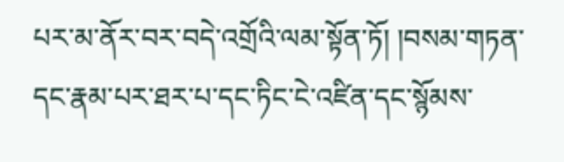པར་མ་ནོར་བར་བདེ་འགྲོའི་ལམ་སྟོན་ཏོ། །བསམ་གཏན་དང་རྣམ་པར་ཐར་པ་དང་ཏིང་ངེ་འཛིན་དང་སྙོམས་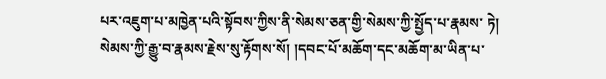པར་འཇུག་པ་མཁྱེན་པའི་སྟོབས་ཀྱིས་ནི་སེམས་ཅན་གྱི་སེམས་ཀྱི་སྤྱོད་པ་རྣམས་ ཏེ། སེམས་ཀྱི་རྒྱུ་བ་རྣམས་རྗེས་སུ་རྟོགས་སོ། །དབང་པོ་མཆོག་དང་མཆོག་མ་ཡིན་པ་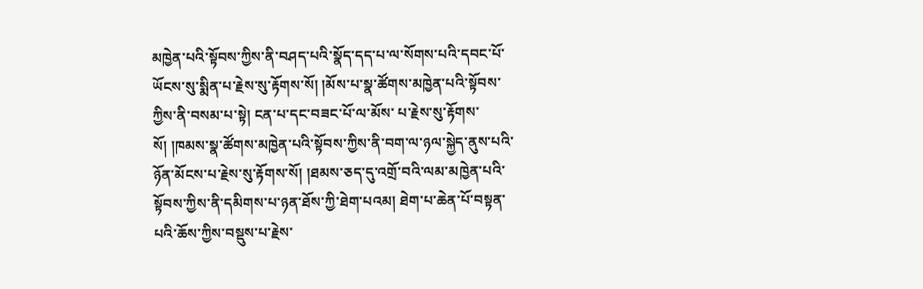མཁྱེན་པའི་སྟོབས་ཀྱིས་ནི་བཤད་པའི་སྣོད་དད་པ་ལ་སོགས་པའི་དབང་པོ་ཡོངས་སུ་སྨིན་པ་རྗེས་སུ་རྟོགས་སོ། །མོས་པ་སྣ་ཚོགས་མཁྱེན་པའི་སྟོབས་ཀྱིས་ནི་བསམ་པ་སྟེ། ངན་པ་དང་བཟང་པོ་ལ་མོས་ པ་རྗེས་སུ་རྟོགས་སོ། །ཁམས་སྣ་ཚོགས་མཁྱེན་པའི་སྟོབས་ཀྱིས་ནི་བག་ལ་ཉལ་སྐྱེད་ནུས་པའི་ཉོན་མོངས་པ་རྗེས་སུ་རྟོགས་སོ། །ཐམས་ཅད་དུ་འགྲོ་བའི་ལམ་མཁྱེན་པའི་སྟོབས་ཀྱིས་ནི་དམིགས་པ་ཉན་ཐོས་ཀྱི་ཐེག་པའམ། ཐེག་པ་ཆེན་པོ་བསྟན་པའི་ཆོས་ཀྱིས་བསྡུས་པ་རྗེས་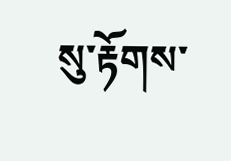སུ་རྟོགས་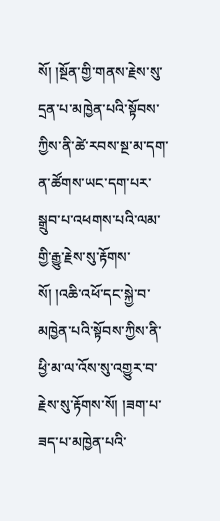སོ། །སྔོན་གྱི་གནས་རྗེས་སུ་དྲན་པ་མཁྱེན་པའི་སྟོབས་ཀྱིས་ནི་ཚེ་རབས་སྔ་མ་དག་ན་ཚོགས་ཡང་དག་པར་སྒྲུབ་པ་འཕགས་པའི་ལམ་གྱི་རྒྱུ་རྗེས་སུ་རྟོགས་སོ། །འཆི་འཕོ་དང་སྐྱེ་བ་མཁྱེན་པའི་སྟོབས་ཀྱིས་ནི་ཕྱི་མ་ལ་འོས་སུ་འགྱུར་བ་རྗེས་སུ་རྟོགས་སོ། །ཟག་པ་ཟད་པ་མཁྱེན་པའི་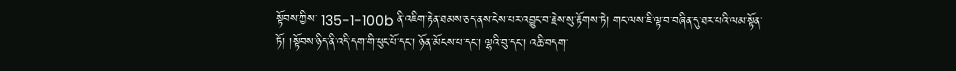སྟོབས་ཀྱིས་ 135-1-100b ནི་འཇིག་རྟེན་ཐམས་ཅད་ནས་ངེས་པར་འབྱུང་བ་རྗེས་སུ་རྟོགས་ཏེ། གང་ལས་ཇི་ལྟ་བ་བཞིན་དུ་ཐར་པའི་ལམ་སྟོན་ཏོ། །སྟོབས་ཉིད་ནི་འདི་དག་གི་ཕུང་པོ་དང་། ཉོན་མོངས་པ་དང་། ལྷའི་བུ་དང་། འཆི་བདག་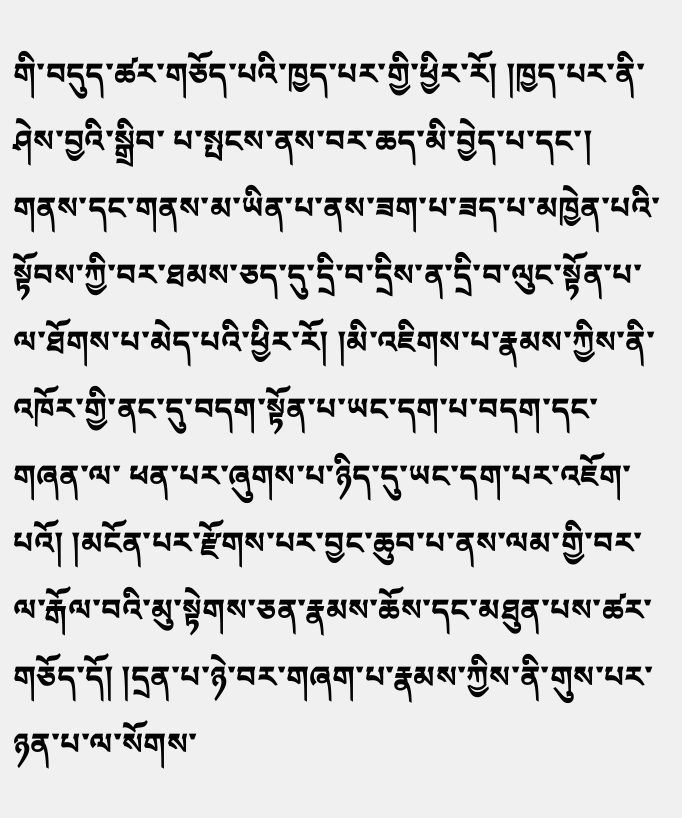གི་བདུད་ཚར་གཅོད་པའི་ཁྱད་པར་གྱི་ཕྱིར་རོ། །ཁྱད་པར་ནི་ཤེས་བྱའི་སྒྲིབ་ པ་སྤངས་ནས་བར་ཆད་མི་བྱེད་པ་དང་། གནས་དང་གནས་མ་ཡིན་པ་ནས་ཟག་པ་ཟད་པ་མཁྱེན་པའི་སྟོབས་ཀྱི་བར་ཐམས་ཅད་དུ་དྲི་བ་དྲིས་ན་དྲི་བ་ལུང་སྟོན་པ་ལ་ཐོགས་པ་མེད་པའི་ཕྱིར་རོ། །མི་འཇིགས་པ་རྣམས་ཀྱིས་ནི་འཁོར་གྱི་ནང་དུ་བདག་སྟོན་པ་ཡང་དག་པ་བདག་དང་གཞན་ལ་ ཕན་པར་ཞུགས་པ་ཉིད་དུ་ཡང་དག་པར་འཇོག་པའོ། །མངོན་པར་རྫོགས་པར་བྱང་ཆུབ་པ་ནས་ལམ་གྱི་བར་ལ་རྒོལ་བའི་མུ་སྟེགས་ཅན་རྣམས་ཆོས་དང་མཐུན་པས་ཚར་གཅོད་དོ། །དྲན་པ་ཉེ་བར་གཞག་པ་རྣམས་ཀྱིས་ནི་གུས་པར་ཉན་པ་ལ་སོགས་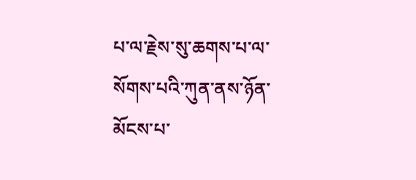པ་ལ་རྗེས་སུ་ཆགས་པ་ལ་ སོགས་པའི་ཀུན་ནས་ཉོན་མོངས་པ་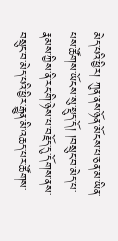མེད་པའི་ཕྱིར། ཀུན་ནས་ཉོན་མོངས་པ་ཅན་མ་ཡིན་པས་ཚོགས་ཡོངས་སུ་སྡུད་དོ། །བསྲུང་བ་མེད་པ་རྣམས་ཀྱིས་ནི་རང་གི་ཉེས་པ་བརྗོད་དུ་དོགས་ནས་བསྲུང་བ་མེད་པའི་ཕྱིར་རྒྱུན་མི་འཆད་པར་ཚོགས་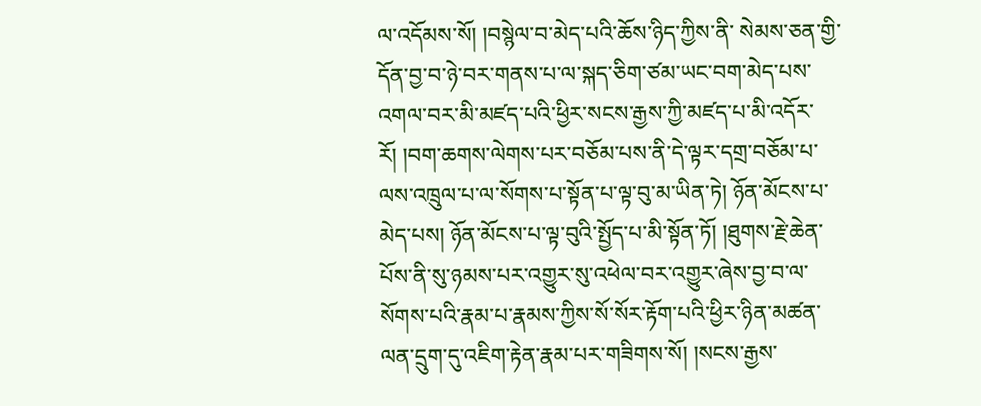ལ་འདོམས་སོ། །བསྙེལ་བ་མེད་པའི་ཆོས་ཉིད་ཀྱིས་ནི་ སེམས་ཅན་གྱི་དོན་བྱ་བ་ཉེ་བར་གནས་པ་ལ་སྐད་ཅིག་ཙམ་ཡང་བག་མེད་པས་འགལ་བར་མི་མཛད་པའི་ཕྱིར་སངས་རྒྱས་ཀྱི་མཛད་པ་མི་འདོར་རོ། །བག་ཆགས་ལེགས་པར་བཅོམ་པས་ནི་དེ་ལྟར་དགྲ་བཅོམ་པ་ལས་འཁྲུལ་པ་ལ་སོགས་པ་སྟོན་པ་ལྟ་བུ་མ་ཡིན་ཏེ། ཉོན་མོངས་པ་མེད་པས། ཉོན་མོངས་པ་ལྟ་བུའི་སྤྱོད་པ་མི་སྟོན་ཏོ། །ཐུགས་རྗེ་ཆེན་པོས་ནི་སུ་ཉམས་པར་འགྱུར་སུ་འཕེལ་བར་འགྱུར་ཞེས་བྱ་བ་ལ་སོགས་པའི་རྣམ་པ་རྣམས་ཀྱིས་སོ་སོར་རྟོག་པའི་ཕྱིར་ཉིན་མཚན་ལན་དྲུག་དུ་འཇིག་རྟེན་རྣམ་པར་གཟིགས་སོ། །སངས་རྒྱས་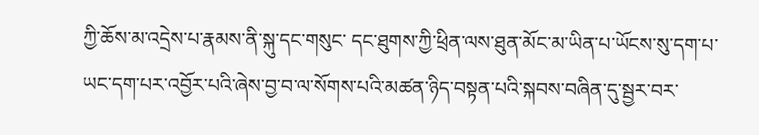ཀྱི་ཆོས་མ་འདྲེས་པ་རྣམས་ནི་སྐུ་དང་གསུང་ དང་ཐུགས་ཀྱི་ཕྲིན་ལས་ཐུན་མོང་མ་ཡིན་པ་ཡོངས་སུ་དག་པ་ཡང་དག་པར་འབྱོར་པའི་ཞེས་བྱ་བ་ལ་སོགས་པའི་མཚན་ཉིད་བསྟན་པའི་སྐབས་བཞིན་དུ་སྦྱར་བར་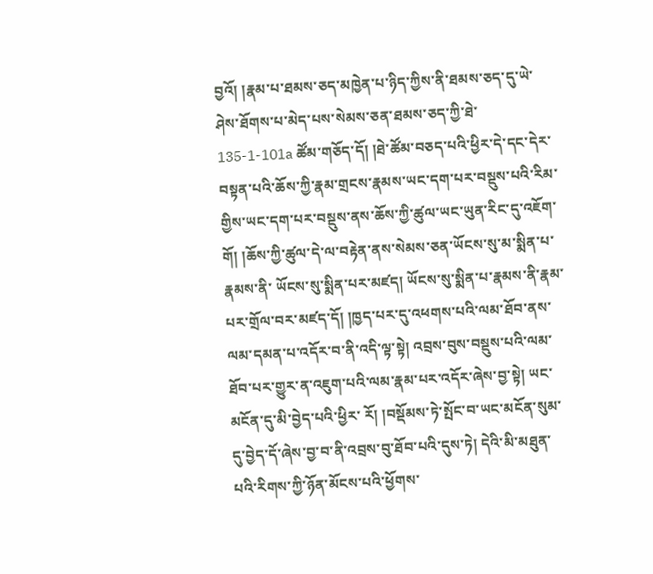བྱའོ། །རྣམ་པ་ཐམས་ཅད་མཁྱེན་པ་ཉིད་ཀྱིས་ནི་ཐམས་ཅད་དུ་ཡེ་ཤེས་ཐོགས་པ་མེད་པས་སེམས་ཅན་ཐམས་ཅད་ཀྱི་ཐེ་ 135-1-101a ཚོམ་གཅོད་དོ། །ཐེ་ཚོམ་བཅད་པའི་ཕྱིར་དེ་དང་དེར་བསྟན་པའི་ཆོས་ཀྱི་རྣམ་གྲངས་རྣམས་ཡང་དག་པར་བསྡུས་པའི་རིམ་གྱིས་ཡང་དག་པར་བསྡུས་ནས་ཆོས་ཀྱི་ཚུལ་ཡང་ཡུན་རིང་དུ་འཇོག་གོ། །ཆོས་ཀྱི་ཚུལ་དེ་ལ་བརྟེན་ནས་སེམས་ཅན་ཡོངས་སུ་མ་སྨིན་པ་རྣམས་ནི་ ཡོངས་སུ་སྨིན་པར་མཛད། ཡོངས་སུ་སྨིན་པ་རྣམས་ནི་རྣམ་པར་གྲོལ་བར་མཛད་དོ། །ཁྱད་པར་དུ་འཕགས་པའི་ལམ་ཐོབ་ནས་ལམ་དམན་པ་འདོར་བ་ནི་འདི་ལྟ་སྟེ། འབྲས་བུས་བསྡུས་པའི་ལམ་ཐོབ་པར་གྱུར་ན་འཇུག་པའི་ལམ་རྣམ་པར་འདོར་ཞེས་བྱ་སྟེ། ཡང་མངོན་དུ་མི་བྱེད་པའི་ཕྱིར་ རོ། །བསྡོམས་ཏེ་སྤོང་བ་ཡང་མངོན་སུམ་དུ་བྱེད་དོ་ཞེས་བྱ་བ་ནི་འབྲས་བུ་ཐོབ་པའི་དུས་ཏེ། དེའི་མི་མཐུན་པའི་རིགས་ཀྱི་ཉོན་མོངས་པའི་ཕྱོགས་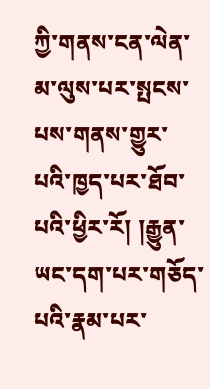ཀྱི་གནས་ངན་ལེན་མ་ལུས་པར་སྤངས་པས་གནས་གྱུར་པའི་ཁྱད་པར་ཐོབ་པའི་ཕྱིར་རོ། །རྒྱུན་ཡང་དག་པར་གཅོད་པའི་རྣམ་པར་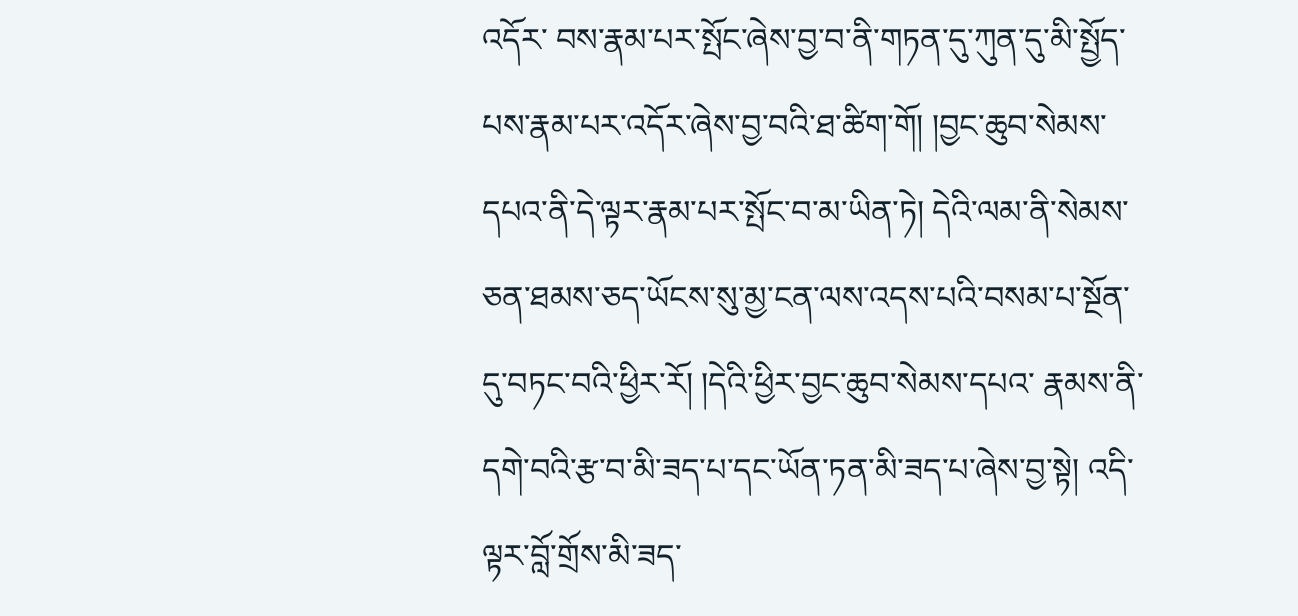འདོར་ བས་རྣམ་པར་སྤོང་ཞེས་བྱ་བ་ནི་གཏན་དུ་ཀུན་དུ་མི་སྤྱོད་པས་རྣམ་པར་འདོར་ཞེས་བྱ་བའི་ཐ་ཚིག་གོ། །བྱང་ཆུབ་སེམས་དཔའ་ནི་དེ་ལྟར་རྣམ་པར་སྤོང་བ་མ་ཡིན་ཏེ། དེའི་ལམ་ནི་སེམས་ཅན་ཐམས་ཅད་ཡོངས་སུ་མྱ་ངན་ལས་འདས་པའི་བསམ་པ་སྔོན་དུ་བཏང་བའི་ཕྱིར་རོ། །དེའི་ཕྱིར་བྱང་ཆུབ་སེམས་དཔའ་ རྣམས་ནི་དགེ་བའི་རྩ་བ་མི་ཟད་པ་དང་ཡོན་ཏན་མི་ཟད་པ་ཞེས་བྱ་སྟེ། འདི་ལྟར་བློ་གྲོས་མི་ཟད་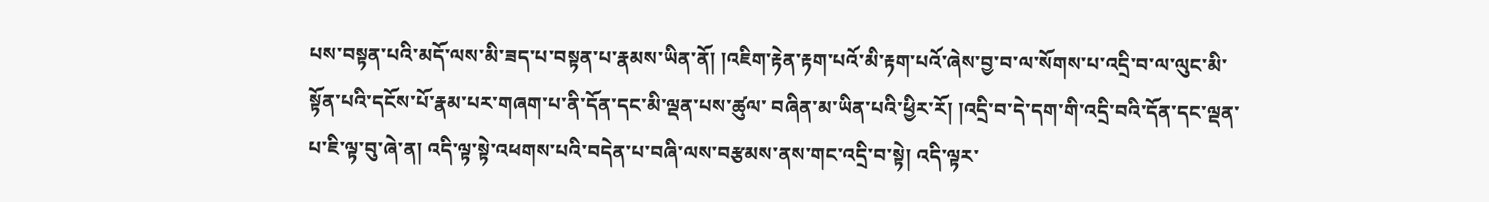པས་བསྟན་པའི་མདོ་ལས་མི་ཟད་པ་བསྟན་པ་རྣམས་ཡིན་ནོ། །འཇིག་རྟེན་རྟག་པའོ་མི་རྟག་པའོ་ཞེས་བྱ་བ་ལ་སོགས་པ་འདྲི་བ་ལ་ལུང་མི་སྟོན་པའི་དངོས་པོ་རྣམ་པར་གཞག་པ་ནི་དོན་དང་མི་ལྡན་པས་ཚུལ་ བཞིན་མ་ཡིན་པའི་ཕྱིར་རོ། །འདྲི་བ་དེ་དག་གི་འདྲི་བའི་དོན་དང་ལྡན་པ་ཇི་ལྟ་བུ་ཞེ་ན། འདི་ལྟ་སྟེ་འཕགས་པའི་བདེན་པ་བཞི་ལས་བརྩམས་ནས་གང་འདྲི་བ་སྟེ། འདི་ལྟར་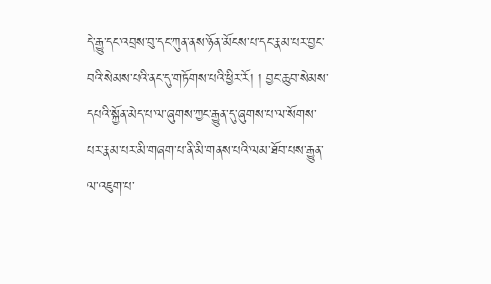དེ་རྒྱུ་དང་འབྲས་བུ་དང་ཀུན་ནས་ཉོན་མོངས་པ་དང་རྣམ་པར་བྱང་བའི་སེམས་པའི་ནང་དུ་གཏོགས་པའི་ཕྱིར་རོ། ། བྱང་ཆུབ་སེམས་དཔའི་སྐྱོན་མེད་པ་ལ་ཞུགས་ཀྱང་རྒྱུན་དུ་ཞུགས་པ་ལ་སོགས་པར་རྣམ་པར་མི་གཞག་པ་ནི་མི་གནས་པའི་ལམ་ཐོབ་པས་རྒྱུན་ལ་འཇུག་པ་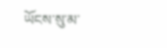ཡོངས་སུ་མ་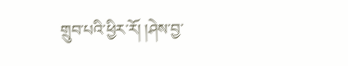གྲུབ་པའི་ཕྱིར་རོ། །ཤེས་བྱ་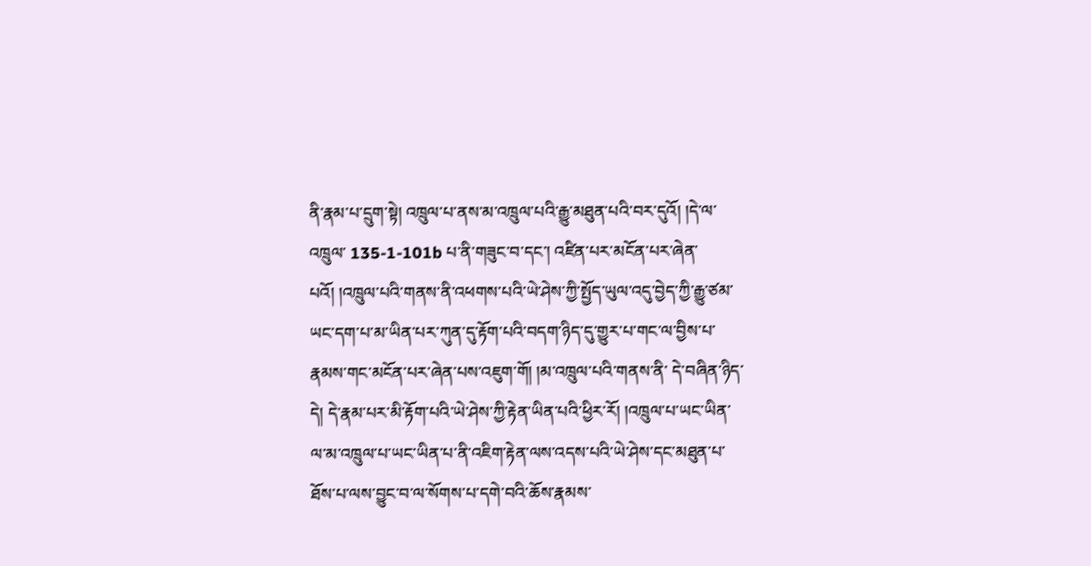ནི་རྣམ་པ་དྲུག་སྟེ། འཁྲུལ་པ་ནས་མ་འཁྲུལ་པའི་རྒྱུ་མཐུན་པའི་བར་དུའོ། །དེ་ལ་འཁྲུལ་ 135-1-101b པ་ནི་གཟུང་བ་དང་། འཛིན་པར་མངོན་པར་ཞེན་པའོ། །འཁྲུལ་པའི་གནས་ནི་འཕགས་པའི་ཡེ་ཤེས་ཀྱི་སྤྱོད་ཡུལ་འདུ་བྱེད་ཀྱི་རྒྱུ་ཙམ་ཡང་དག་པ་མ་ཡིན་པར་ཀུན་དུ་རྟོག་པའི་བདག་ཉིད་དུ་གྱུར་པ་གང་ལ་བྱིས་པ་རྣམས་གང་མངོན་པར་ཞེན་པས་འཇུག་གོ། །མ་འཁྲུལ་པའི་གནས་ནི་ དེ་བཞིན་ཉིད་དེ། དེ་རྣམ་པར་མི་རྟོག་པའི་ཡེ་ཤེས་ཀྱི་རྟེན་ཡིན་པའི་ཕྱིར་རོ། །འཁྲུལ་པ་ཡང་ཡིན་ལ་མ་འཁྲུལ་པ་ཡང་ཡིན་པ་ནི་འཇིག་རྟེན་ལས་འདས་པའི་ཡེ་ཤེས་དང་མཐུན་པ་ཐོས་པ་ལས་བྱུང་བ་ལ་སོགས་པ་དགེ་བའི་ཆོས་རྣམས་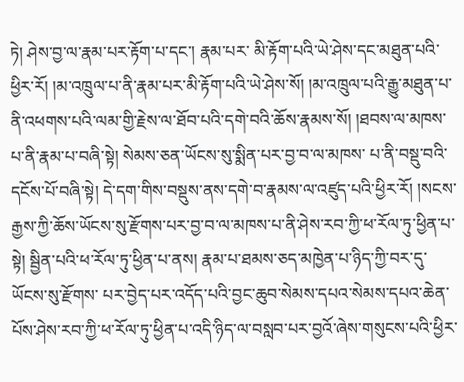ཏེ། ཤེས་བྱ་ལ་རྣམ་པར་རྟོག་པ་དང་། རྣམ་པར་ མི་རྟོག་པའི་ཡེ་ཤེས་དང་མཐུན་པའི་ཕྱིར་རོ། །མ་འཁྲུལ་པ་ནི་རྣམ་པར་མི་རྟོག་པའི་ཡེ་ཤེས་སོ། །མ་འཁྲུལ་པའི་རྒྱུ་མཐུན་པ་ནི་འཕགས་པའི་ལམ་གྱི་རྗེས་ལ་ཐོབ་པའི་དགེ་བའི་ཆོས་རྣམས་སོ། །ཐབས་ལ་མཁས་པ་ནི་རྣམ་པ་བཞི་སྟེ། སེམས་ཅན་ཡོངས་སུ་སྨིན་པར་བྱ་བ་ལ་མཁས་ པ་ནི་བསྡུ་བའི་དངོས་པོ་བཞི་སྟེ། དེ་དག་གིས་བསྡུས་ནས་དགེ་བ་རྣམས་ལ་འཛུད་པའི་ཕྱིར་རོ། །སངས་རྒྱས་ཀྱི་ཆོས་ཡོངས་སུ་རྫོགས་པར་བྱ་བ་ལ་མཁས་པ་ནི་ཤེས་རབ་ཀྱི་ཕ་རོལ་ཏུ་ཕྱིན་པ་སྟེ། སྦྱིན་པའི་ཕ་རོལ་ཏུ་ཕྱིན་པ་ནས། རྣམ་པ་ཐམས་ཅད་མཁྱེན་པ་ཉིད་ཀྱི་བར་དུ་ཡོངས་སུ་རྫོགས་ པར་བྱེད་པར་འདོད་པའི་བྱང་ཆུབ་སེམས་དཔའ་སེམས་དཔའ་ཆེན་པོས་ཤེས་རབ་ཀྱི་ཕ་རོལ་ཏུ་ཕྱིན་པ་འདི་ཉིད་ལ་བསླབ་པར་བྱའོ་ཞེས་གསུངས་པའི་ཕྱིར་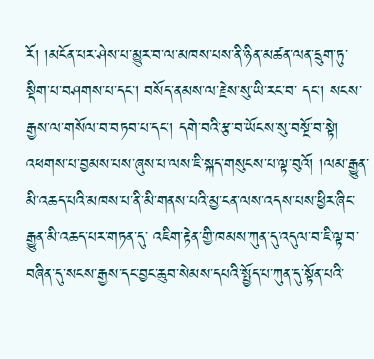རོ། །མངོན་པར་ཤེས་པ་མྱུར་བ་ལ་མཁས་པས་ནི་ཉིན་མཚན་ལན་དྲུག་ཏུ་སྡིག་པ་བཤགས་པ་དང་། བསོད་ནམས་ལ་རྗེས་སུ་ཡི་རང་བ་ དང་། སངས་རྒྱས་ལ་གསོལ་བ་བཏབ་པ་དང་། དགེ་བའི་རྩ་བ་ཡོངས་སུ་བསྔོ་བ་སྟེ། འཕགས་པ་བྱམས་པས་ཞུས་པ་ལས་ཇི་སྐད་གསུངས་པ་ལྟ་བུའོ། །ལམ་རྒྱུན་མི་འཆད་པའི་མཁས་པ་ནི་མི་གནས་པའི་མྱ་ངན་ལས་འདས་པས་ཕྱིར་ཞིང་རྒྱུན་མི་འཆད་པར་གཏན་དུ་ འཇིག་རྟེན་གྱི་ཁམས་ཀུན་དུ་འདུལ་བ་ཇི་ལྟ་བ་བཞིན་དུ་སངས་རྒྱས་དང་བྱང་ཆུབ་སེམས་དཔའི་སྤྱོད་པ་ཀུན་དུ་སྟོན་པའི་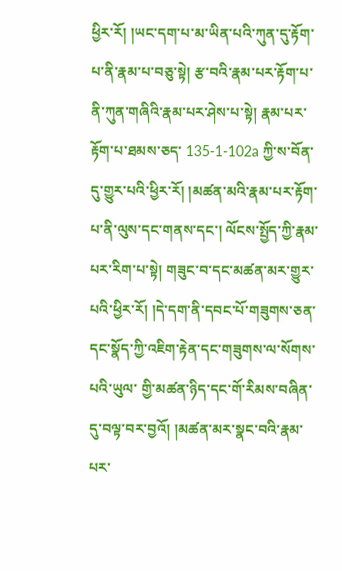ཕྱིར་རོ། །ཡང་དག་པ་མ་ཡིན་པའི་ཀུན་དུ་རྟོག་པ་ནི་རྣམ་པ་བཅུ་སྟེ། རྩ་བའི་རྣམ་པར་རྟོག་པ་ནི་ཀུན་གཞིའི་རྣམ་པར་ཤེས་པ་སྟེ། རྣམ་པར་རྟོག་པ་ཐམས་ཅད་ 135-1-102a ཀྱི་ས་བོན་དུ་གྱུར་པའི་ཕྱིར་རོ། །མཚན་མའི་རྣམ་པར་རྟོག་པ་ནི་ལུས་དང་གནས་དང་། ལོངས་སྤྱོད་ཀྱི་རྣམ་པར་རིག་པ་སྟེ། གཟུང་བ་དང་མཚན་མར་གྱུར་པའི་ཕྱིར་རོ། །དེ་དག་ནི་དབང་པོ་གཟུགས་ཅན་དང་སྣོད་ཀྱི་འཇིག་རྟེན་དང་གཟུགས་ལ་སོགས་པའི་ཡུལ་ གྱི་མཚན་ཉིད་དང་གོ་རིམས་བཞིན་དུ་བལྟ་བར་བྱའོ། །མཚན་མར་སྣང་བའི་རྣམ་པར་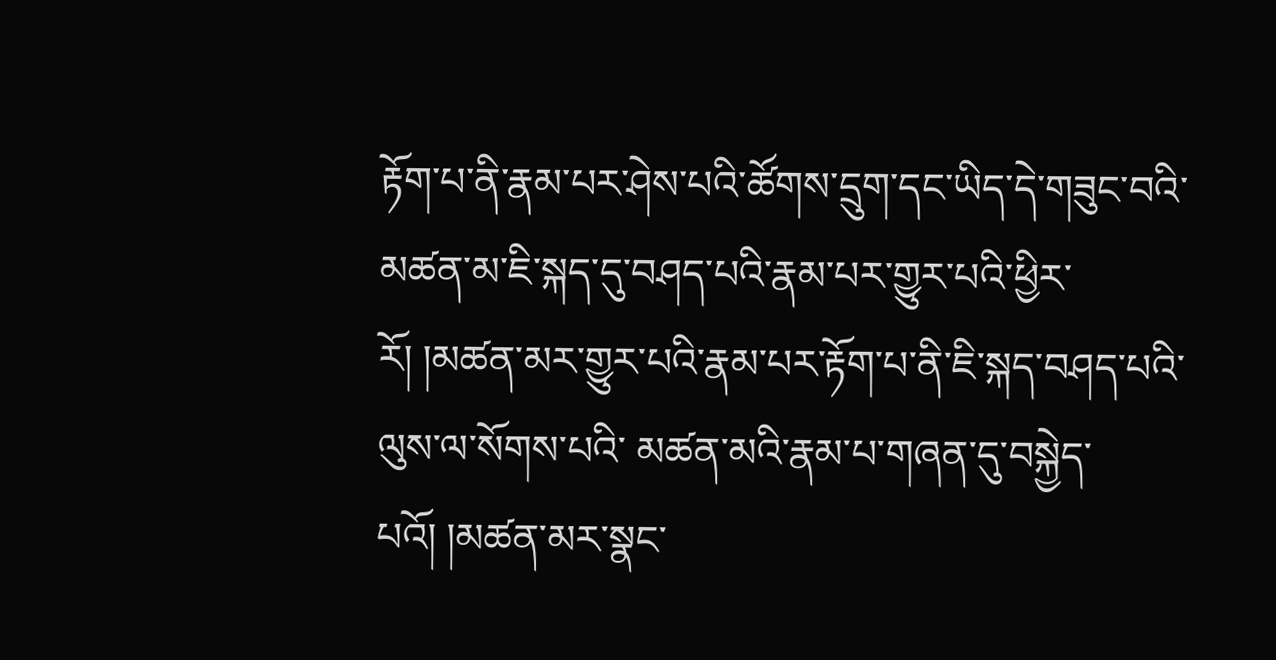རྟོག་པ་ནི་རྣམ་པར་ཤེས་པའི་ཚོགས་དྲུག་དང་ཡིད་དེ་གཟུང་བའི་མཚན་མ་ཇི་སྐད་དུ་བཤད་པའི་རྣམ་པར་གྱུར་པའི་ཕྱིར་རོ། །མཚན་མར་གྱུར་པའི་རྣམ་པར་རྟོག་པ་ནི་ཇི་སྐད་བཤད་པའི་ལུས་ལ་སོགས་པའི་ མཚན་མའི་རྣམ་པ་གཞན་དུ་བསྐྱེད་པའོ། །མཚན་མར་སྣང་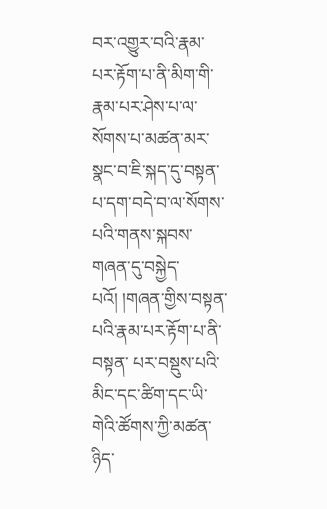བར་འགྱུར་བའི་རྣམ་པར་རྟོག་པ་ནི་མིག་གི་རྣམ་པར་ཤེས་པ་ལ་སོགས་པ་མཚན་མར་སྣང་བ་ཇི་སྐད་དུ་བསྟན་པ་དག་བདེ་བ་ལ་སོགས་པའི་གནས་སྐབས་གཞན་དུ་བསྐྱེད་པའོ། །གཞན་གྱིས་བསྟན་པའི་རྣམ་པར་རྟོག་པ་ནི་བསྟན་ པར་བསྡུས་པའི་མིང་དང་ཚིག་དང་ཡི་གེའི་ཚོགས་ཀྱི་མཚན་ཉིད་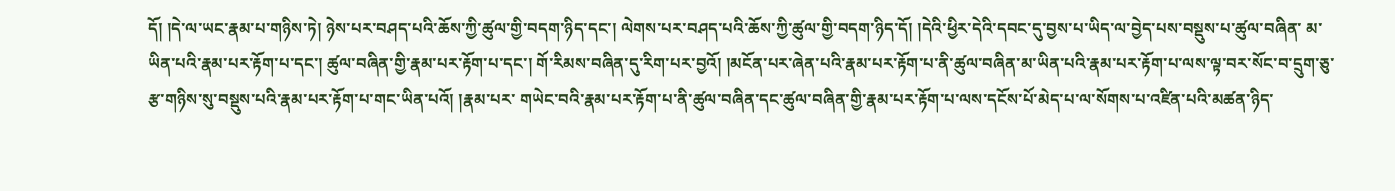དོ། །དེ་ལ་ཡང་རྣམ་པ་གཉིས་ཏེ། ཉེས་པར་བཤད་པའི་ཆོས་ཀྱི་ཚུལ་གྱི་བདག་ཉིད་དང་། ལེགས་པར་བཤད་པའི་ཆོས་ཀྱི་ཚུལ་གྱི་བདག་ཉིད་དོ། །དེའི་ཕྱིར་དེའི་དབང་དུ་བྱས་པ་ཡིད་ལ་བྱེད་པས་བསྡུས་པ་ཚུལ་བཞིན་ མ་ཡིན་པའི་རྣམ་པར་རྟོག་པ་དང་། ཚུལ་བཞིན་གྱི་རྣམ་པར་རྟོག་པ་དང་། གོ་རིམས་བཞིན་དུ་རིག་པར་བྱའོ། །མངོན་པར་ཞེན་པའི་རྣམ་པར་རྟོག་པ་ནི་ཚུལ་བཞིན་མ་ཡིན་པའི་རྣམ་པར་རྟོག་པ་ལས་ལྟ་བར་སོང་བ་དྲུག་ཅུ་རྩ་གཉིས་སུ་བསྡུས་པའི་རྣམ་པར་རྟོག་པ་གང་ཡིན་པའོ། །རྣམ་པར་ གཡེང་བའི་རྣམ་པར་རྟོག་པ་ནི་ཚུལ་བཞིན་དང་ཚུལ་བཞིན་གྱི་རྣམ་པར་རྟོག་པ་ལས་དངོས་པོ་མེད་པ་ལ་སོགས་པ་འཛིན་པའི་མཚན་ཉིད་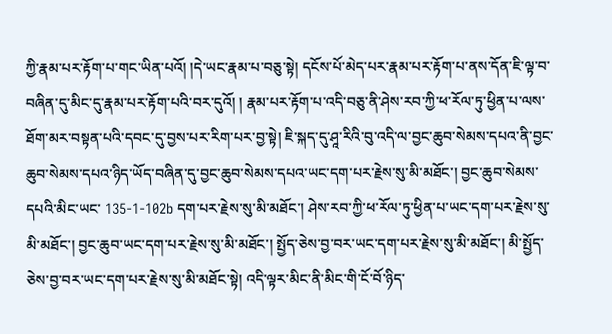ཀྱི་རྣམ་པར་རྟོག་པ་གང་ཡིན་པའོ། །དེ་ཡང་རྣམ་པ་བཅུ་སྟེ། དངོས་པོ་མེད་པར་རྣམ་པར་རྟོག་པ་ནས་དོན་ཇི་ལྟ་བ་བཞིན་དུ་མིང་དུ་རྣམ་པར་རྟོག་པའི་བར་དུའོ། ། རྣམ་པར་རྟོག་པ་འདི་བཅུ་ནི་ཤེས་རབ་ཀྱི་ཕ་རོལ་ཏུ་ཕྱིན་པ་ལས་ཐོག་མར་བསྟན་པའི་དབང་དུ་བྱས་པར་རིག་པར་བྱ་སྟེ། ཇི་སྐད་དུ་ཤཱ་རིའི་བུ་འདི་ལ་བྱང་ཆུབ་སེམས་དཔའ་ནི་བྱང་ཆུབ་སེམས་དཔའ་ཉིད་ཡོད་བཞིན་དུ་བྱང་ཆུབ་སེམས་དཔའ་ཡང་དག་པར་རྗེས་སུ་མི་མཐོང་། བྱང་ཆུབ་སེམས་དཔའི་མིང་ཡང་ 135-1-102b དག་པར་རྗེས་སུ་མི་མཐོང་། ཤེས་རབ་ཀྱི་ཕ་རོལ་ཏུ་ཕྱིན་པ་ཡང་དག་པར་རྗེས་སུ་མི་མཐོང་། བྱང་ཆུབ་ཡང་དག་པར་རྗེས་སུ་མི་མཐོང་། སྤྱོད་ཅེས་བྱ་བར་ཡང་དག་པར་རྗེས་སུ་མི་མཐོང་། མི་སྤྱོད་ཅེས་བྱ་བར་ཡང་དག་པར་རྗེས་སུ་མི་མཐོང་སྟེ། འདི་ལྟར་མིང་ནི་མིང་གི་ངོ་བོ་ཉིད་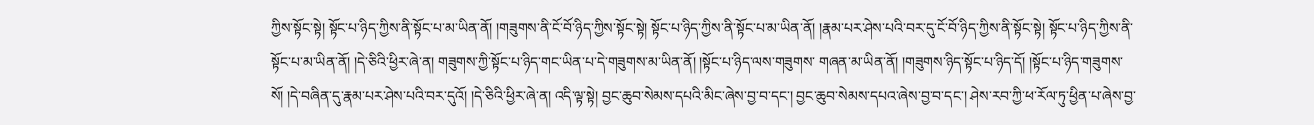ཀྱིས་སྟོང་སྟེ། སྟོང་པ་ཉིད་ཀྱིས་ནི་སྟོང་པ་མ་ཡིན་ནོ། །གཟུགས་ནི་ངོ་བོ་ཉིད་ཀྱིས་སྟོང་སྟེ། སྟོང་པ་ཉིད་ཀྱིས་ནི་སྟོང་པ་མ་ཡིན་ནོ། །རྣམ་པར་ཤེས་པའི་བར་དུ་ངོ་བོ་ཉིད་ཀྱིས་ནི་སྟོང་སྟེ། སྟོང་པ་ཉིད་ཀྱིས་ནི་སྟོང་པ་མ་ཡིན་ནོ། །དེ་ཅིའི་ཕྱིར་ཞེ་ན། གཟུགས་ཀྱི་སྟོང་པ་ཉིད་གང་ཡིན་པ་དེ་གཟུགས་མ་ཡིན་ནོ། །སྟོང་པ་ཉིད་ལས་གཟུགས་ གཞན་མ་ཡིན་ནོ། །གཟུགས་ཉིད་སྟོང་པ་ཉིད་དོ། །སྟོང་པ་ཉིད་གཟུགས་སོ། །དེ་བཞིན་དུ་རྣམ་པར་ཤེས་པའི་བར་དུའོ། །དེ་ཅིའི་ཕྱིར་ཞེ་ན། འདི་ལྟ་སྟེ། བྱང་ཆུབ་སེམས་དཔའི་མིང་ཞེས་བྱ་བ་དང་། བྱང་ཆུབ་སེམས་དཔའ་ཞེས་བྱ་བ་དང་། ཤེས་རབ་ཀྱི་ཕ་རོལ་ཏུ་ཕྱིན་པ་ཞེས་བྱ་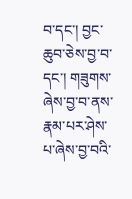བ་དང་། བྱང་ཆུབ་ཅེས་བྱ་བ་དང་། གཟུགས་ཞེས་བྱ་བ་ནས་རྣམ་པར་ཤེས་པ་ཞེས་བྱ་བའི་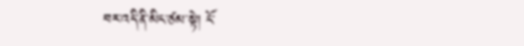བར་འདི་ནི་མིང་ཙམ་སྟེ། ངོ་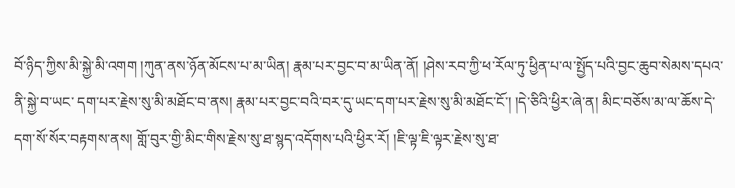བོ་ཉིད་ཀྱིས་མི་སྐྱེ་མི་འགག །ཀུན་ནས་ཉོན་མོངས་པ་མ་ཡིན། རྣམ་པར་བྱང་བ་མ་ཡིན་ནོ། །ཤེས་རབ་ཀྱི་ཕ་རོལ་ཏུ་ཕྱིན་པ་ལ་སྤྱོད་པའི་བྱང་ཆུབ་སེམས་དཔའ་ནི་སྐྱེ་བ་ཡང་ དག་པར་རྗེས་སུ་མི་མཐོང་བ་ནས། རྣམ་པར་བྱང་བའི་བར་དུ་ཡང་དག་པར་རྗེས་སུ་མི་མཐོང་ངོ་། །དེ་ཅིའི་ཕྱིར་ཞེ་ན། མིང་བཅོས་མ་ལ་ཆོས་དེ་དག་སོ་སོར་བརྟགས་ནས། གློ་བུར་གྱི་མིང་གིས་རྗེས་སུ་ཐ་སྙད་འདོགས་པའི་ཕྱིར་རོ། །ཇི་ལྟ་ཇི་ལྟར་རྗེས་སུ་ཐ་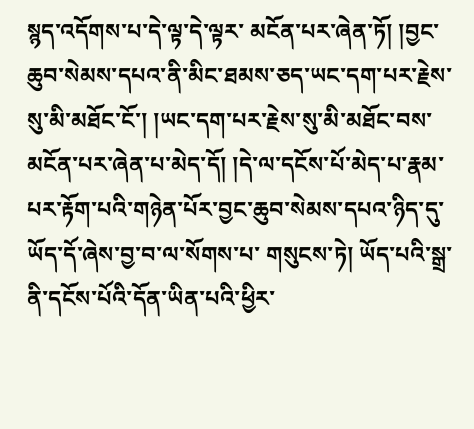སྙད་འདོགས་པ་དེ་ལྟ་དེ་ལྟར་ མངོན་པར་ཞེན་ཏོ། །བྱང་ཆུབ་སེམས་དཔའ་ནི་མིང་ཐམས་ཅད་ཡང་དག་པར་རྗེས་སུ་མི་མཐོང་ངོ་། །ཡང་དག་པར་རྗེས་སུ་མི་མཐོང་བས་མངོན་པར་ཞེན་པ་མེད་དོ། །དེ་ལ་དངོས་པོ་མེད་པ་རྣམ་པར་རྟོག་པའི་གཉེན་པོར་བྱང་ཆུབ་སེམས་དཔའ་ཉིད་དུ་ཡོད་དོ་ཞེས་བྱ་བ་ལ་སོགས་པ་ གསུངས་ཏེ། ཡོད་པའི་སྒྲ་ནི་དངོས་པོའི་དོན་ཡིན་པའི་ཕྱིར་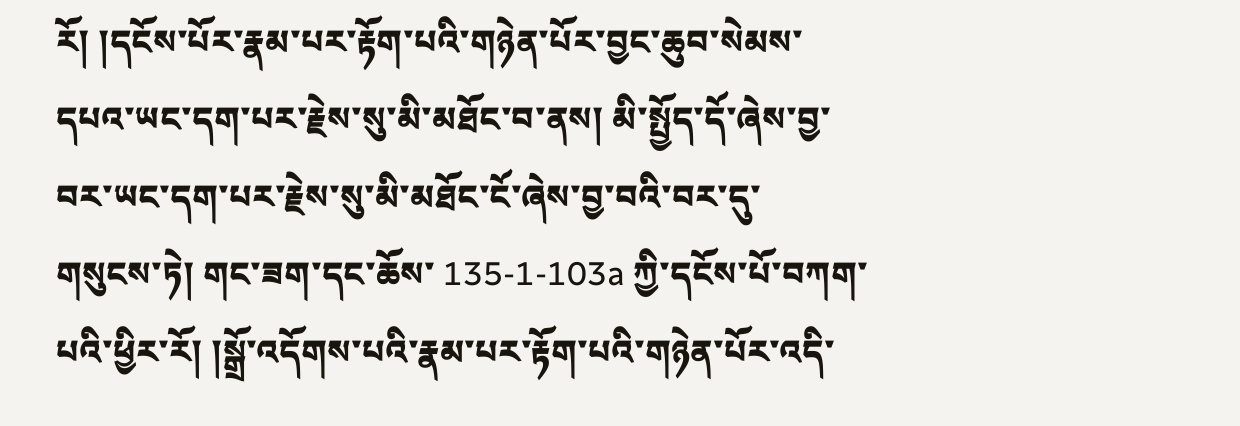རོ། །དངོས་པོར་རྣམ་པར་རྟོག་པའི་གཉེན་པོར་བྱང་ཆུབ་སེམས་དཔའ་ཡང་དག་པར་རྗེས་སུ་མི་མཐོང་བ་ནས། མི་སྤྱོད་དོ་ཞེས་བྱ་བར་ཡང་དག་པར་རྗེས་སུ་མི་མཐོང་ངོ་ཞེས་བྱ་བའི་བར་དུ་གསུངས་ཏེ། གང་ཟག་དང་ཆོས་ 135-1-103a ཀྱི་དངོས་པོ་བཀག་པའི་ཕྱིར་རོ། །སྒྲོ་འདོགས་པའི་རྣམ་པར་རྟོག་པའི་གཉེན་པོར་འདི་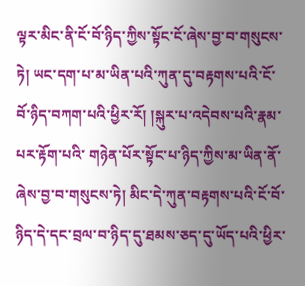ལྟར་མིང་ནི་ངོ་བོ་ཉིད་ཀྱིས་སྟོང་ངོ་ཞེས་བྱ་བ་གསུངས་ཏེ། ཡང་དག་པ་མ་ཡིན་པའི་ཀུན་དུ་བརྟགས་པའི་ངོ་བོ་ཉིད་བཀག་པའི་ཕྱིར་རོ། །སྐུར་པ་འདེབས་པའི་རྣམ་པར་རྟོག་པའི་ གཉེན་པོར་སྟོང་པ་ཉིད་ཀྱིས་མ་ཡིན་ནོ་ཞེས་བྱ་བ་གསུངས་ཏེ། མིང་དེ་ཀུན་བརྟགས་པའི་ངོ་བོ་ཉིད་དེ་དང་བྲལ་བ་ཉིད་དུ་ཐམས་ཅད་དུ་ཡོད་པའི་ཕྱིར་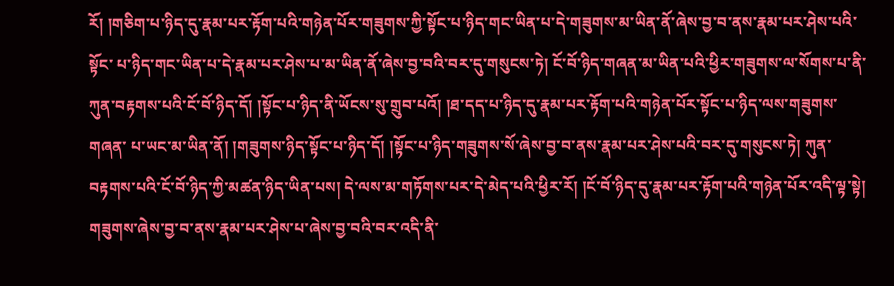རོ། །གཅིག་པ་ཉིད་དུ་རྣམ་པར་རྟོག་པའི་གཉེན་པོར་གཟུགས་ཀྱི་སྟོང་པ་ཉིད་གང་ཡིན་པ་དེ་གཟུགས་མ་ཡིན་ནོ་ཞེས་བྱ་བ་ནས་རྣམ་པར་ཤེས་པའི་སྟོང་ པ་ཉིད་གང་ཡིན་པ་དེ་རྣམ་པར་ཤེས་པ་མ་ཡིན་ནོ་ཞེས་བྱ་བའི་བར་དུ་གསུངས་ཏེ། ངོ་བོ་ཉིད་གཞན་མ་ཡིན་པའི་ཕྱིར་གཟུགས་ལ་སོགས་པ་ནི་ཀུན་བརྟགས་པའི་ངོ་བོ་ཉིད་དོ། །སྟོང་པ་ཉིད་ནི་ཡོངས་སུ་གྲུབ་པའོ། །ཐ་དད་པ་ཉིད་དུ་རྣམ་པར་རྟོག་པའི་གཉེན་པོར་སྟོང་པ་ཉིད་ལས་གཟུགས་གཞན་ པ་ཡང་མ་ཡིན་ནོ། །གཟུགས་ཉིད་སྟོང་པ་ཉིད་དོ། །སྟོང་པ་ཉིད་གཟུགས་སོ་ཞེས་བྱ་བ་ནས་རྣམ་པར་ཤེས་པའི་བར་དུ་གསུངས་ཏེ། ཀུན་བརྟགས་པའི་ངོ་བོ་ཉིད་ཀྱི་མཚན་ཉིད་ཡིན་པས། དེ་ལས་མ་གཏོགས་པར་དེ་མེད་པའི་ཕྱིར་རོ། །ངོ་བོ་ཉིད་དུ་རྣམ་པར་རྟོག་པའི་གཉེན་པོར་འདི་ལྟ་སྟེ། གཟུགས་ཞེས་བྱ་བ་ནས་རྣམ་པར་ཤེས་པ་ཞེས་བྱ་བའི་བར་འདི་ནི་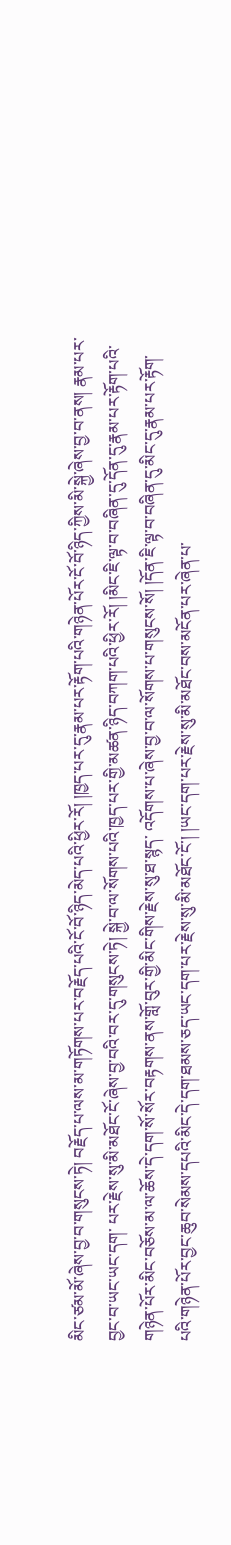མིང་ཙམ་མོ་ཞེས་བྱ་བ་གསུངས་ཏེ། བརྗོད་པ་ལས་མ་གཏོགས་པར་བརྗོད་པའི་ངོ་བོ་ཉིད་མེད་པའི་ཕྱིར་རོ། །ཁྱད་པར་དུ་རྣམ་པར་རྟོག་པའི་གཉེན་པོར་ངོ་བོ་ཉིད་ཀྱིས་མི་སྐྱེ་ཞེས་བྱ་བ་ནས། རྣམ་པར་བྱང་བ་ཡང་ཡང་དག་ པར་རྗེས་སུ་མི་མཐོང་ངོ་ཞེས་བྱ་བའི་བར་དུ་གསུངས་ཏེ། སྐྱེ་བ་ལ་སོགས་པའི་ཁྱད་པར་གྱི་མཚན་ཉིད་བཀག་པའི་ཕྱིར་རོ། །མིང་ཇི་ལྟ་བ་བཞིན་དུ་དོན་དུ་རྣམ་པར་རྟོག་པའི་གཉེན་པོར་མིང་བཅོས་མ་ལ་ཆོས་དེ་དག་སོ་སོར་བརྟགས་ནས་གློ་བུར་གྱི་མིང་གིས་རྗེས་སུ་ཐ་སྙད་ འདོགས་པ་ཞེས་བྱ་བ་ལ་སོགས་པ་གསུངས་སོ། །དོན་ཇི་ལྟ་བ་བཞིན་དུ་མིང་དུ་རྣམ་པར་རྟོག་པའི་གཉེན་པོར་བྱང་ཆུབ་སེམས་དཔའི་མིང་དེ་དག་ཐམས་ཅད་ཡང་དག་པར་རྗེས་སུ་མི་མཐོང་ངོ་། །ཡང་དག་པར་རྗེས་སུ་མི་མཐོང་བས་མངོན་པར་ཞེན་པ་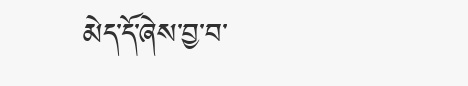མེད་དོ་ཞེས་བྱ་བ་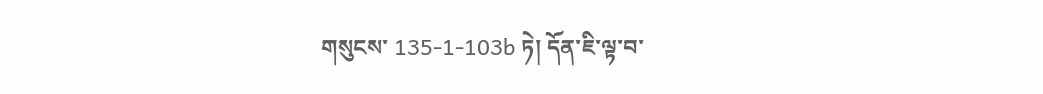གསུངས་ 135-1-103b ཏེ། དོན་ཇི་ལྟ་བ་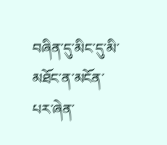བཞིན་དུ་མིང་དུ་མི་མཐོང་ན་མངོན་པར་ཞེན་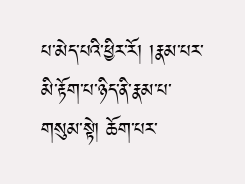པ་མེད་པའི་ཕྱིར་རོ། །རྣམ་པར་མི་རྟོག་པ་ཉིད་ནི་རྣམ་པ་གསུམ་སྟེ། ཆོག་པར་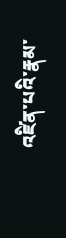འཛིན་པའི་རྣམ་